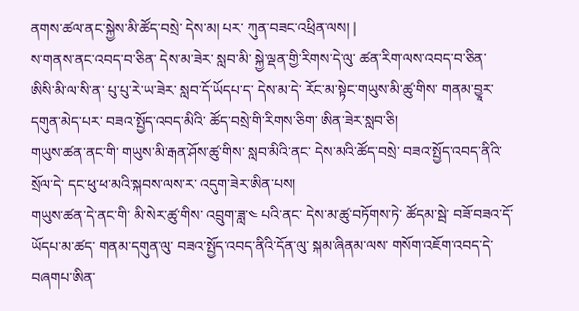ནགས་ཚལ་ནང་སྐྱེས་མི་ཚོད་བསྲེ་ དེས་མ། པར་ ཀུན་བཟང་འཕྲིན་ལས། |
ས་གནས་ནང་འབད་བ་ཅིན་ དེས་མ་ཟེར་ སླབ་མི་ སྐྱེ་ལྡན་གྱི་རིགས་དེ་ལུ་ ཚན་རིག་ལས་འབད་བ་ཅིན་ ཨིསི་མི་ལ་སི་ན་ པུ་པུ་རེ་ཡ་ཟེར་ སླབ་དོ་ཡོདཔ་ད་ དེས་མ་དེ་ རོང་མ་སྟེང་གཡུས་མི་ཚུ་གིས་ གནམ་བྱཱར་དགུན་མེད་པར་ བཟའ་སྤྱོད་འབད་མིའི་ ཚོད་བསྲེ་གི་རིགས་ཅིག་ ཨིན་ཟེར་སླབ་ཅི།
གཡུས་ཚན་ནང་གི་ གཡུས་མི་རྒན་ཤོས་ཚུ་གིས་ སླབ་མིའི་ནང་ དེས་མའི་ཚོད་བསྲེ་ བཟའ་སྤྱོད་འབད་ནིའི་སྲོལ་དེ་ དང་ཕུ་ཕ་མའི་སྐབས་ལས་ར་ འདུག་ཟེར་ཨིན་པས།
གཡུས་ཚན་དེ་ནང་གི་ མི་སེར་ཚུ་གིས་ འབྲུག་ཟླ་༤ པའི་ནང་ དེས་མ་ཚུ་བཏོགས་ཏེ་ ཚོདམ་སྦེ་ བཟོ་བཟའ་དོ་ཡོདཔ་མ་ཚད་ གནམ་དགུན་ལུ་ བཟའ་སྤྱོད་འབད་ནིའི་དོན་ལུ་ སྐམ་ཞིནམ་ལས་ གསོག་འཇོག་འབད་དེ་ བཞགཔ་ཨིན་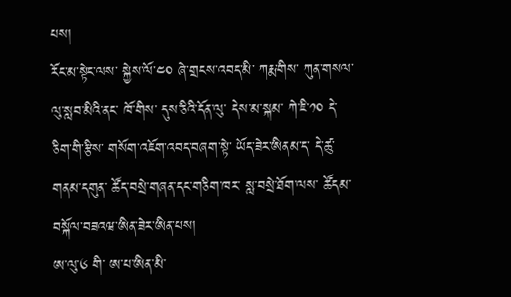པས།
རོང་མ་སྟེང་ལས་ སྐྱེས་ལོ་༤༠ ཞེ་གྲངས་འབད་མི་ ཀརྨ་གིས་ ཀུན་གསལ་ལུ་སླབ་མིའི་ནང་ ཁོ་གིས་ དུས་ཅིའི་དོན་ལུ་ དེས་མ་སྐམ་ ཀེ་ཇི་༡༠ དེ་ཅིག་གི་རྩིས་ གསོག་འཇོག་འབད་བཞག་སྟེ་ ཡོད་ཟེར་ཨིནམ་ད་ དེ་ཚུ་ གནམ་དགུན་ ཚོད་བསྲེ་གཞན་དང་གཅིག་ཁར་ སླ་བསྲེ་ཐོག་ལས་ ཚོདམ་བསྐོལ་བཟའཝ་ཨིན་ཟེར་ཨིན་པས།
ཨ་ལུ་༦ གི་ ཨ་པ་ཨིན་མི་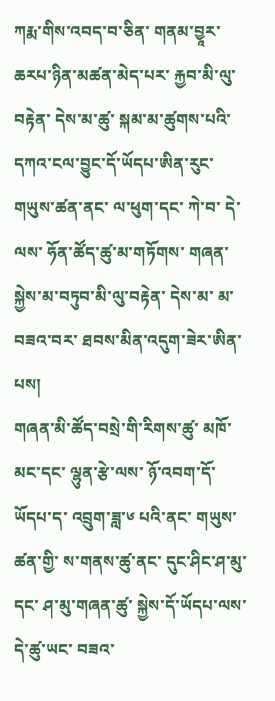ཀརྨ་གིས་འབད་བ་ཅིན་ གནམ་བྱཱར་ ཆརཔ་ཉིན་མཚན་མེད་པར་ རྐྱབ་མི་ལུ་བརྟེན་ དེས་མ་ཚུ་ སྐམ་མ་ཚུགས་པའི་ དཀའ་ངལ་བྱུང་དོ་ཡོདཔ་ཨིན་རུང་ གཡུས་ཚན་ནང་ ལ་ཕུག་དང་ ཀེ་བ་ དེ་ལས་ ཧོན་ཚོད་ཚུ་མ་གཏོགས་ གཞན་སྐྱེས་མ་བཏུབ་མི་ལུ་བརྟེན་ དེས་མ་ མ་བཟའ་བར་ ཐབས་མིན་འདུག་ཟེར་ཨིན་པས།
གཞན་མི་ཚོད་བསྲེ་གི་རིགས་ཚུ་ མཁོ་མང་དང་ ལྷུན་རྩེ་ལས་ ཉོ་འབག་དོ་ཡོདཔ་ད་ འབྲུག་ཟླ་༦ པའི་ནང་ གཡུས་ཚན་གྱི་ ས་གནས་ཚུ་ནང་ དུང་ཤིང་ཤ་མུ་དང་ ཤ་མུ་གཞན་ཚུ་ སྐྱེས་དོ་ཡོདཔ་ལས་ དེ་ཚུ་ཡང་ བཟའ་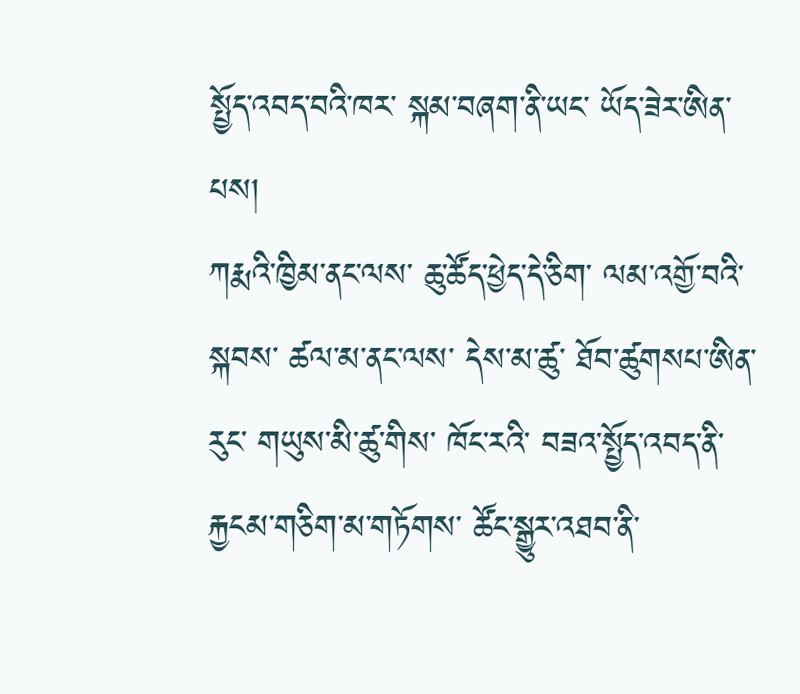སྤྱོད་འབད་བའི་ཁར་ སྐམ་བཞག་ནི་ཡང་ ཡོད་ཟེར་ཨིན་པས།
ཀརྨའི་ཁྱིམ་ནང་ལས་ ཆུ་ཚོད་ཕྱེད་དེ་ཅིག་ ལམ་འགྱོ་བའི་སྐབས་ ཚལ་མ་ནང་ལས་ དེས་མ་ཚུ་ ཐོབ་ཚུགསཔ་ཨིན་རུང་ གཡུས་མི་ཚུ་གིས་ ཁོང་རའི་ བཟའ་སྤྱོད་འབད་ནི་རྐྱངམ་གཅིག་མ་གཏོགས་ ཚོང་སྒྱུར་འཐབ་ནི་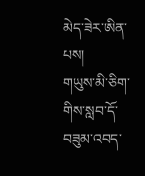མེད་ཟེར་ཨིན་པས།
གཡུས་མི་ཅིག་གིས་སླབ་དོ་བཟུམ་འབད་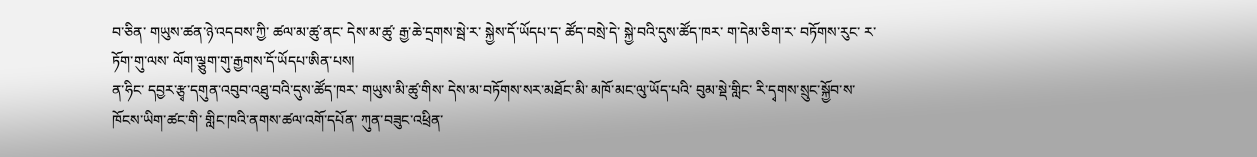བ་ཅིན་ གཡུས་ཚན་ཉེ་འདབས་ཀྱི་ ཚལ་མ་ཚུ་ནང་ དེས་མ་ཚུ་ རྒྱ་ཆེ་དྲགས་སྦེ་ར་ སྐྱེས་དོ་ཡོདཔ་ད་ ཚོད་བསྲེ་དེ་ སྐྱེ་བའི་དུས་ཚོད་ཁར་ ག་དེམ་ཅིག་ར་ བཏོགས་རུང་ ར་ཏོག་གུ་ལས་ ལོག་ལྕུག་གུ་རྒྱགས་དོ་ཡོདཔ་ཨིན་པས།
ན་ཧིང་ དབྱར་རྩྭ་དགུན་འབུབ་འཐུ་བའི་དུས་ཚོད་ཁར་ གཡུས་མི་ཚུ་གིས་ དེས་མ་བཏོགས་སར་མཐོང་མི་ མཁོ་མང་ལུ་ཡོད་པའི་ བུམ་སྡེ་གླིང་ རི་དྭགས་སྲུང་སྐྱོབ་ས་ཁོངས་ཡིག་ཚང་གི་ གླིང་ཁའི་ནགས་ཚལ་འགོ་དཔོན་ ཀུན་བཟུང་འཕྲིན་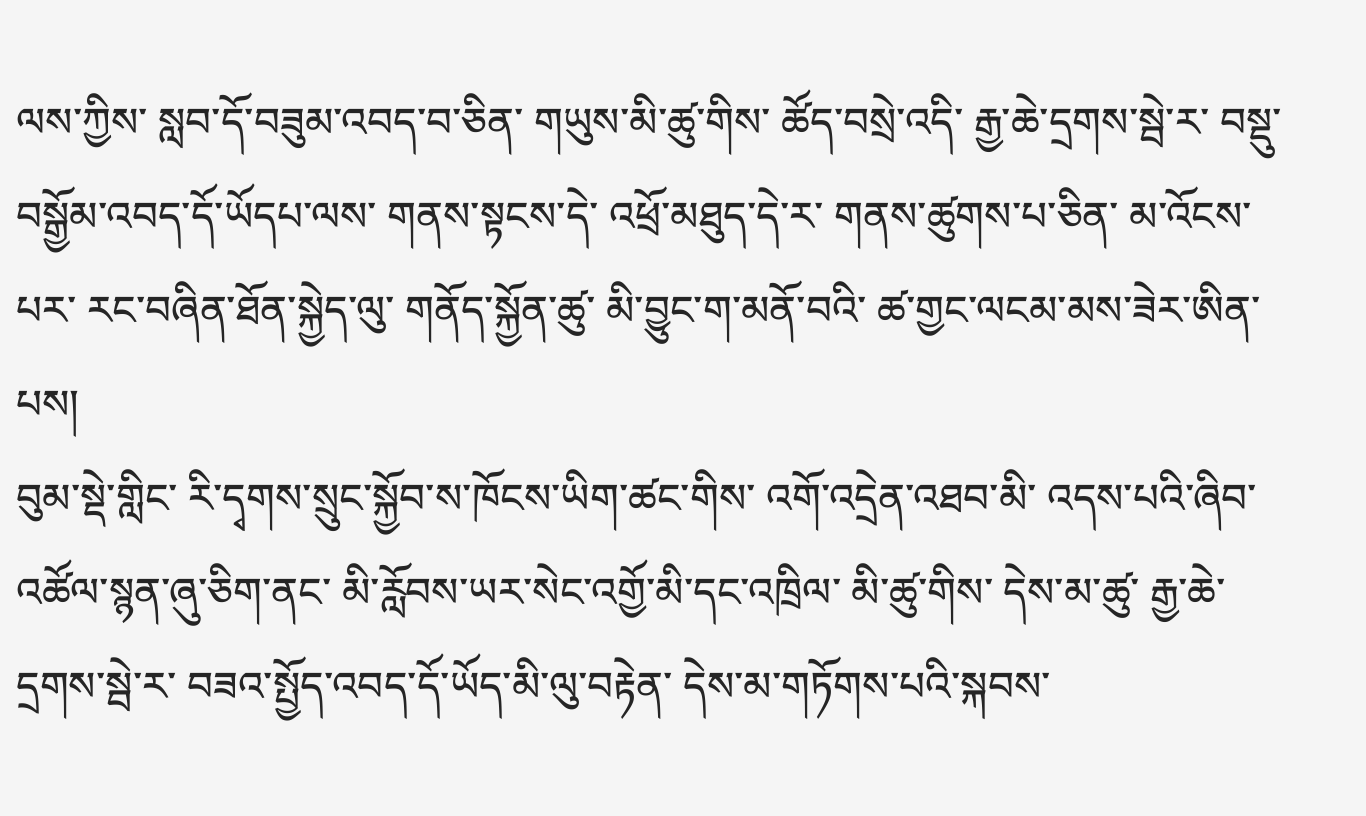ལས་ཀྱིས་ སླབ་དོ་བཟུམ་འབད་བ་ཅིན་ གཡུས་མི་ཚུ་གིས་ ཚོད་བསྲེ་འདི་ རྒྱ་ཆེ་དྲགས་སྦེ་ར་ བསྡུ་བསྒྱོམ་འབད་དོ་ཡོདཔ་ལས་ གནས་སྟངས་དེ་ འཕྲོ་མཐུད་དེ་ར་ གནས་ཚུགས་པ་ཅིན་ མ་འོངས་པར་ རང་བཞིན་ཐོན་སྐྱེད་ལུ་ གནོད་སྐྱོན་ཚུ་ མི་བྱུང་ག་མནོ་བའི་ ཚ་གྱང་ལངམ་མས་ཟེར་ཨིན་པས།
བུམ་སྡེ་གླིང་ རི་དྭགས་སྲུང་སྐྱོབ་ས་ཁོངས་ཡིག་ཚང་གིས་ འགོ་འདྲེན་འཐབ་མི་ འདས་པའི་ཞིབ་འཚོལ་སྙན་ཞུ་ཅིག་ནང་ མི་རློབས་ཡར་སེང་འགྱོ་མི་དང་འཁྲིལ་ མི་ཚུ་གིས་ དེས་མ་ཚུ་ རྒྱ་ཆེ་དྲགས་སྦེ་ར་ བཟའ་སྤྱོད་འབད་དོ་ཡོད་མི་ལུ་བརྟེན་ དེས་མ་གཏོགས་པའི་སྐབས་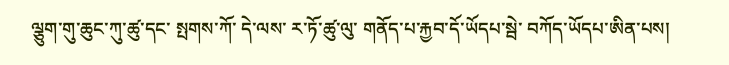ལྕུག་གུ་ཆུང་ཀུ་ཚུ་དང་ སྤགས་ཀོ་ དེ་ལས་ ར་ཏོ་ཚུ་ལུ་ གནོད་པ་རྐྱབ་དོ་ཡོདཔ་སྦེ་ བཀོད་ཡོདཔ་ཨིན་པས།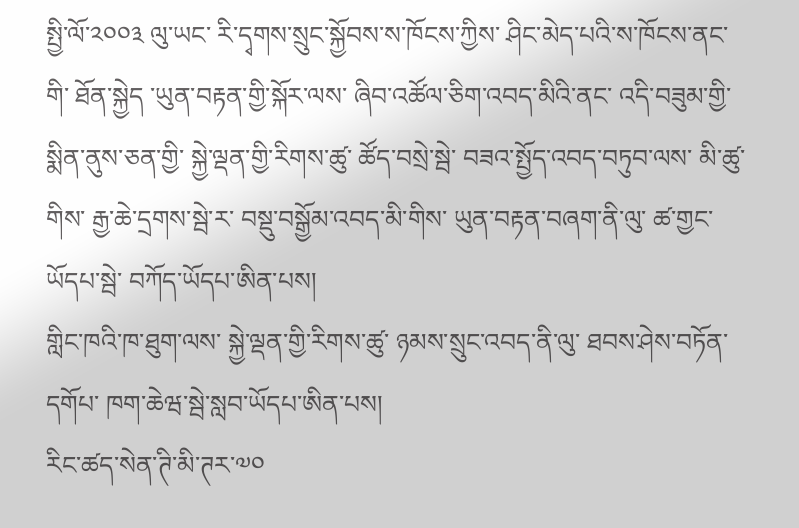སྤྱི་ལོ་༢༠༠༣ ལུ་ཡང་ རི་དྭགས་སྲུང་སྐྱོབས་ས་ཁོངས་ཀྱིས་ ཤིང་མེད་པའི་ས་ཁོངས་ནང་གི་ ཐོན་སྐྱེད ་ཡུན་བརྟན་གྱི་སྐོར་ལས་ ཞིབ་འཚོལ་ཅིག་འབད་མིའི་ནང་ འདི་བཟུམ་གྱི་ སྨིན་ནུས་ཅན་གྱི་ སྐྱེ་ལྡན་གྱི་རིགས་ཚུ་ ཚོད་བསྲེ་སྦེ་ བཟའ་སྤྱོད་འབད་བཏུབ་ལས་ མི་ཚུ་གིས་ རྒྱ་ཆེ་དྲགས་སྦེ་ར་ བསྡུ་བསྒྱོམ་འབད་མི་གིས་ ཡུན་བརྟན་བཞག་ནི་ལུ་ ཚ་གྱང་ཡོདཔ་སྦེ་ བཀོད་ཡོདཔ་ཨིན་པས།
གླིང་ཁའི་ཁ་ཐུག་ལས་ སྐྱེ་ལྡན་གྱི་རིགས་ཚུ་ ཉམས་སྲུང་འབད་ནི་ལུ་ ཐབས་ཤེས་བཏོན་དགོཔ་ ཁག་ཆེཝ་སྦེ་སླབ་ཡོདཔ་ཨིན་པས།
རིང་ཚད་སེན་ཊི་མི་ཊར་༧༠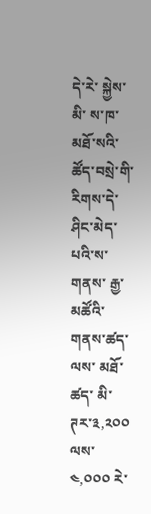དེ་རེ་ སྐྱེས་མི་ ས་ཁ་མཐོ་སའི་ ཚོད་བསྲེ་གི་རིགས་དེ་ ཤིང་མེད་པའི་ས་གནས་ རྒྱ་མཚོའི་གནས་ཚད་ལས་ མཐོ་ཚད་ མི་ཊར་༣,༢༠༠ ལས་༤,༠༠༠ རེ་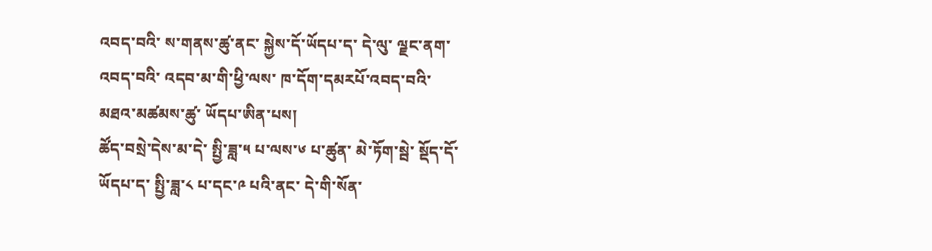འབད་བའི་ ས་གནས་ཚུ་ནང་ སྐྱེས་དོ་ཡོདཔ་ད་ དེ་ལུ་ ལྗང་ནག་འབད་བའི་ འདབ་མ་གི་ཕྱི་ལས་ ཁ་དོག་དམརཔོ་འབད་བའི་ མཐའ་མཚམས་ཚུ་ ཡོདཔ་ཨིན་པས།
ཚོད་བསྲེ་དེས་མ་དེ་ སྤྱི་ཟླ་༥ པ་ལས་༦ པ་ཚུན་ མེ་ཏོག་སྦེ་ སྡོད་དོ་ཡོདཔ་ད་ སྤྱི་ཟླ་༨ པ་དང་༩ པའི་ནང་ དེ་གི་སོན་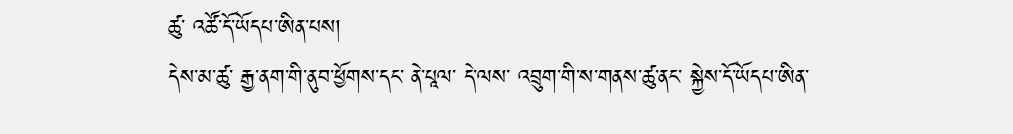ཚུ་ འཚོ་དོ་ཡོདཔ་ཨིན་པས།
དེས་མ་ཚུ་ རྒྱ་ནག་གི་ནུབ་ཕྱོགས་དང་ ནེ་པཱལ་ དེ་ལས་ འབྲུག་གི་ས་གནས་ཚུ་ནང་ སྐྱེས་དོ་ཡོདཔ་ཨིན་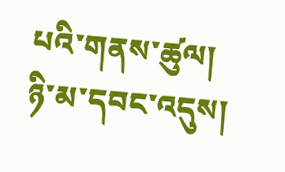པའི་གནས་ཚུལ།
ཉི་མ་དབང་འདུས།